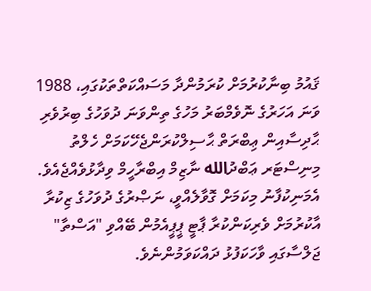ޤައުމު ބިނާކުރުމަށް ކުރަމުންދާ މަސައްކަތްތަކުގައި، 1988 ވަނަ އަހަރުގެ ނޮވެމްބަރު މަހުގެ ތިންވަނަ ދުވަހުގެ ބިރުވެރި ޙާދިސާއިން ޢިބްރަތް ޙާސިލްކުރަންޖެހޭކަމަށް ހެލްތު މިނިސްޓަރ ޢަބްދުالله ނާޒިމް އިބްރާހީމް ވިދާޅުވެއްޖެއެވެ.
އެމަނިކުފާނު މިކަމަށް ގޮވާލެއްވީ، ނަޞްރުގެ ދުވަހުގެ ޒިކުރާ އާކުރުމަށް ވެރިކަންކުރާ ޕާޓީ ޕީޕީއެމުން ބޭއްވި "އަސްތާ" ޖަލްސާގައި ވާހަކަފުޅު ދައްކަވަމުންނެވެ.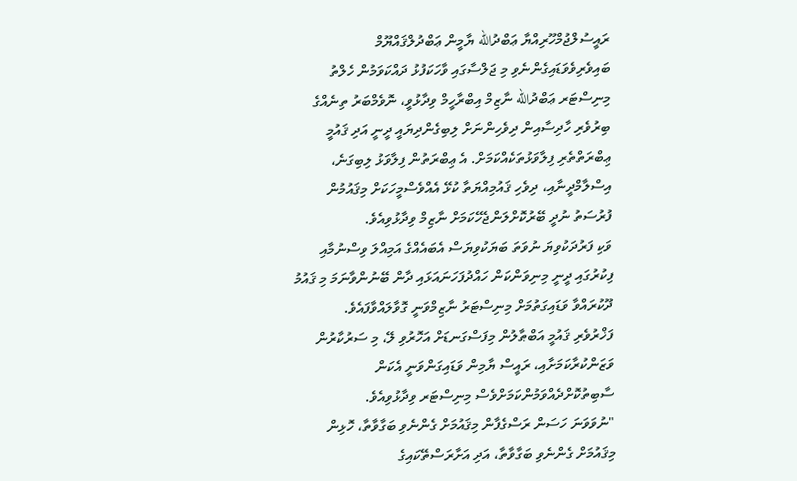ރައީސުލްޖުމްހޫރިއްޔާ ޢަބްދުالله ޔާމީން ޢަބްދުލްޤައްޔޫމް ބައިވެރިވެވަޑައިގެންނެވި މި ޖަލްސާގައި ވާހަކަފުޅު ދައްކަވަމުން ހެލްތު މިނިސްޓަރ ޢަބްދުالله ނާޒިމް އިބްރާހީމް ވިދާޅުވީ، ނޮވެމްބަރު ތިނެއްގެ ބިރުވެރި ހާދިސާއިން ދިވެހިންނަށް ލިބިގެންދިޔައީ ދީނީ އަދި ޤައުމީ ޢިބްރަތްތެރި ފިލާވަޅުތަކެއްކަމަށް. އެ ޢިބްރަތުން ފިލާވަޅު ލިބިގަނެ، އިސްލާމްދީނާއި، ދިވެހި ޤައުމިއްޔަތާ ކުޅޭ އެއްވެސްމީހަކަށް މިޤައުމުން ފުރުސަތު ނުދީ ބޭރުކޮށްލަންޖެހޭކަމަށް ނާޒިމް ވިދާޅުވިއެވެ.
ވަކި ފަރުދަކުވިޔަ ނުވަތަ ބަޔަކުވިޔަސް އެބައެއްގެ އަމިއްލަ ވިސްނުމާއި ފިކުރުގައި ދީނީ މިނިވަންކަން ހައްދުފަހަނައަޅައި ދާން ބޭނުންވާނަމަ މި ޤައުމު ދޫކުރައްވާ ވަޑައިގަތުމަށް މިނިސްޓަރު ނާޒިމްވަނީ ގޮވާލައްވާފައެވެ.
ފަޚްރުވެރި ޤައުމީ އަބްޠާލުން މިފަސްގަނޑަށް އަހޮރުވި ލޭ، މި ސަރުކާރުން ވަޒަންކުރާކަމަށާއި، ރައީސް ޔާމިން ވަޑައިގަންވަނީ އެކަން ސާބިތުކޮށްދެއްވަމުންކަމަށްވެސް މިނިސްޓަރ ވިދާޅުވިއެވެ.
"ނުވަވަނަ ހަސަން ރަސްގެފާން މިޤައުމަށް ގެންނެވި ބަގާވާތާ، ހޮޅިން މިޤައުމަށް ގެންނެވި ބަގާވާތާ، އަދި އަށާރަސްތޭކައިގެ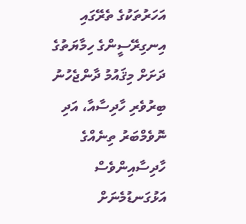އަހަރުތަކުގެ ތެރޭގައި އިނގިރޭސީންގެ ހިމާޔަތުގެ ދަށަށް މިޤައުމު ދާންޖެހުނު ބިރުވެރި ހާދިސާއާ، އަދި ނޮވެމްބަރު ތިނެއްގެ ހާދިސާއިންވެސް އަޅުގަނޑުމެނަށް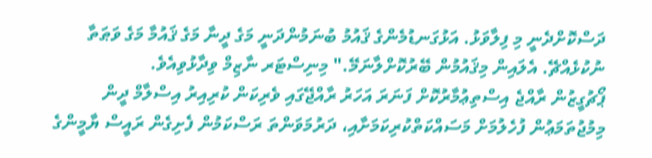ދަސްކޮށްދެނީ މި ފިލާވަޅު. އަޅުގަނޑުމެންގެ ޤައުމު ބުނަމުންދަނީ މަގެ ދީނާ މަގެ ޤައުމާ މަގެ ވަޠަތާ ނުކުޅެއްޗޭ. އެލައިން މިޤައުމުން ބޭރުކޮށްލާނަމޭ." މިނިސްޓަރ ނާޒިމް ވިދާޅުވިއެވެ.
ޕޯޗުގީޒުން ރާއްޖެ އިސްތިޢުމާރުކޮށް ފަނަރަ އަހަރު ރާއްޖޭގައި ވެރިކަން ކުރިއިރު އިސްލާމް ދީން މިމުޖުތަމަޢުން ފުހެލުމަށް މަސައްކަތްކުރިކަމަށާއި، ދަރުމަވަންތަ ރަސްކަމުން ފެށިގެން ރައީސް ޔާމީންގެ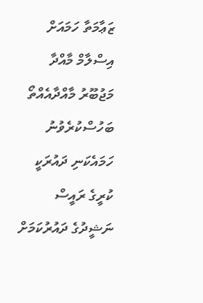ޒަޢާމަތާ ހަމައަށް އިސްލާމް މާއްދާ މަޖުބޫރު މާއްދާއެއްތޯ ބަހުސްކުރެވުނު ހަމައެކަނި ދައުރަކީ ކުރީގެ ރައީސް ނަޝީދުގެ ދައުރުކަމަށް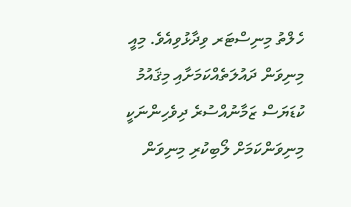ހެލްތު މިނިސްޓަރ ވިދާޅުވިއެވެ. މިއީ މިނިވަން ދައުލަތެއްކަމަށާއި މިޤައުމު ކުޑަޔަސް ޒަމާނުއްސުރެ ދިވެހިންނަކީ މިނިވަންކަމަށް ލޯބިކުރި މިނިވަން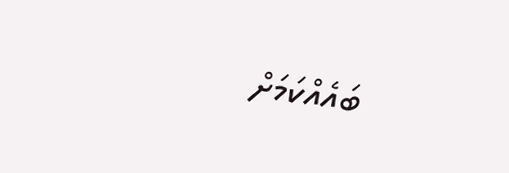ބައެއްކަމަށް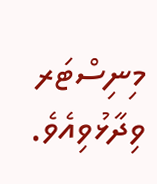މިނިސްޓަރ ވިދާޅުވިއެވެ.